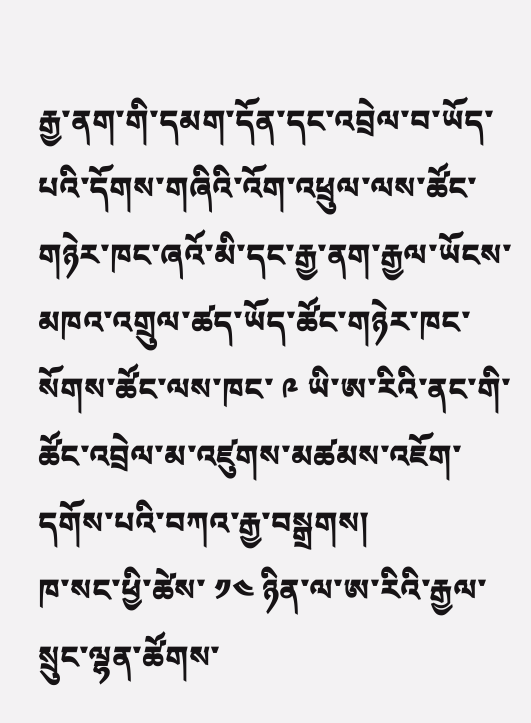རྒྱ་ནག་གི་དམག་དོན་དང་འབྲེལ་བ་ཡོད་པའི་དོགས་གཞིའི་འོག་འཕྲུལ་ལས་ཚོང་གཉེར་ཁང་ཞའོ་མི་དང་རྒྱ་ནག་རྒྱལ་ཡོངས་མཁའ་འགྲུལ་ཚད་ཡོད་ཚོང་གཉེར་ཁང་སོགས་ཚོང་ལས་ཁང་ ༩ ཡི་ཨ་རིའི་ནང་གི་ཚོང་འབྲེལ་མ་འཛུགས་མཚམས་འཇོག་དགོས་པའི་བཀའ་རྒྱ་བསྒྲགས།
ཁ་སང་ཕྱི་ཚེས་ ༡༤ ཉིན་ལ་ཨ་རིའི་རྒྱལ་སྲུང་ལྷན་ཚོགས་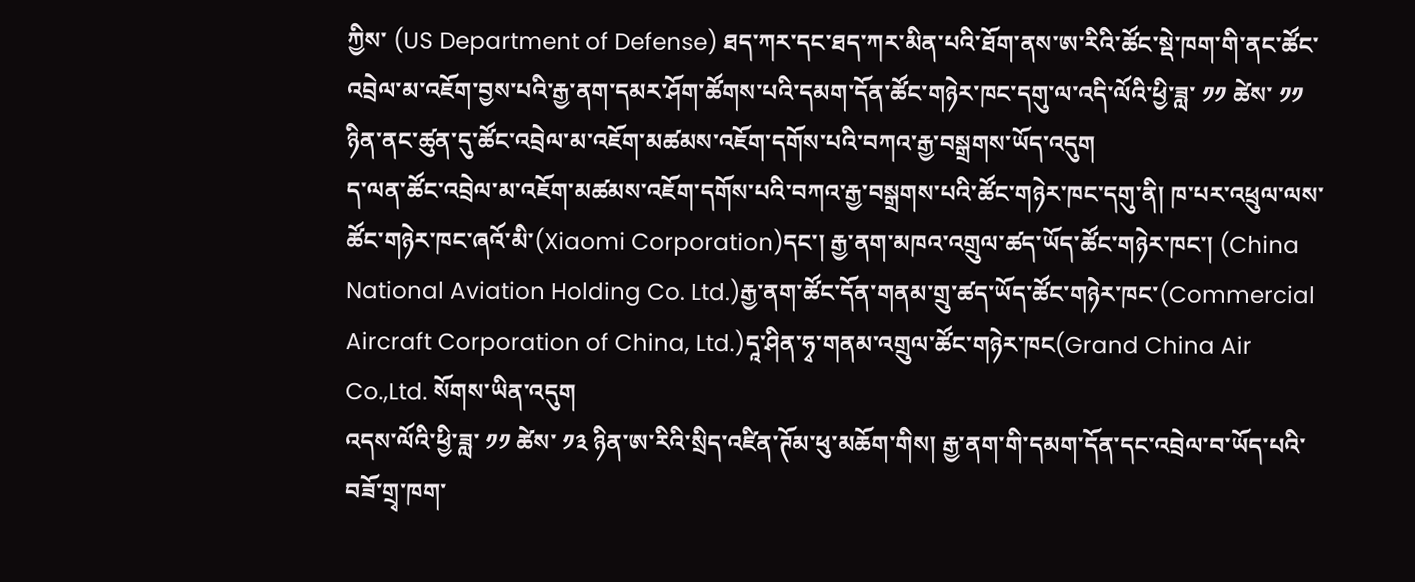ཀྱིས་ (US Department of Defense) ཐད་ཀར་དང་ཐད་ཀར་མིན་པའི་ཐོག་ནས་ཨ་རིའི་ཚོང་སྡེ་ཁག་གི་ནང་ཚོང་འབྲེལ་མ་འཇོག་བྱས་པའི་རྒྱ་ནག་དམར་ཤོག་ཚོགས་པའི་དམག་དོན་ཚོང་གཉེར་ཁང་དགུ་ལ་འདི་ལོའི་ཕྱི་ཟླ་ ༡༡ ཚེས་ ༡༡ ཉིན་ནང་ཚུན་དུ་ཚོང་འབྲེལ་མ་འཇོག་མཚམས་འཇོག་དགོས་པའི་བཀའ་རྒྱ་བསྒྲགས་ཡོད་འདུག
ད་ལན་ཚོང་འབྲེལ་མ་འཇོག་མཚམས་འཇོག་དགོས་པའི་བཀའ་རྒྱ་བསྒྲགས་པའི་ཚོང་གཉེར་ཁང་དགུ་ནི། ཁ་པར་འཕྲུལ་ལས་ཚོང་གཉེར་ཁང་ཞའོ་མི་(Xiaomi Corporation)དང་། རྒྱ་ནག་མཁའ་འགྲུལ་ཚད་ཡོད་ཚོང་གཉེར་ཁང་། (China National Aviation Holding Co. Ltd.)རྒྱ་ནག་ཚོང་དོན་གནམ་གྲུ་ཚད་ཡོད་ཚོང་གཉེར་ཁང་(Commercial Aircraft Corporation of China, Ltd.)དཱ་ཤིན་ཧྭ་གནམ་འགྲུལ་ཚོང་གཉེར་ཁང(Grand China Air Co.,Ltd. སོགས་ཡིན་འདུག
འདས་ལོའི་ཕྱི་ཟླ་ ༡༡ ཚེས་ ༡༣ ཉིན་ཨ་རིའི་སྲིད་འཛིན་ཊོམ་ཕུ་མཆོག་གིས། རྒྱ་ནག་གི་དམག་དོན་དང་འབྲེལ་བ་ཡོད་པའི་བཟོ་གྲྭ་ཁག་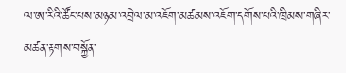ལ་ཨ་རིའི་ཚོང་པས་མཉམ་འབྲེལ་མ་འཇོག་མཚམས་འཇོག་དགོས་པའི་ཁྲིམས་གཞིར་མཚན་རྟགས་བསྐྱོན་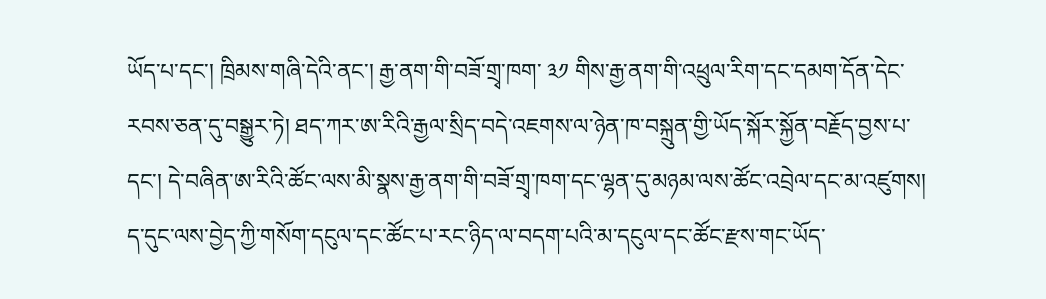ཡོད་པ་དང་། ཁྲིམས་གཞི་དེའི་ནང་། རྒྱ་ནག་གི་བཟོ་གྲྭ་ཁག་ ༣༡ གིས་རྒྱ་ནག་གི་འཕྲུལ་རིག་དང་དམག་དོན་དེང་རབས་ཅན་དུ་བསྒྱུར་ཏེ། ཐད་ཀར་ཨ་རིའི་རྒྱལ་སྲིད་བདེ་འཇགས་ལ་ཉེན་ཁ་བསྐྲུན་གྱི་ཡོད་སྐོར་སྐྱོན་བརྗོད་བྱས་པ་དང་། དེ་བཞིན་ཨ་རིའི་ཚོང་ལས་མི་སྣས་རྒྱ་ནག་གི་བཟོ་གྲྭ་ཁག་དང་ལྷན་དུ་མཉམ་ལས་ཚོང་འབྲེལ་དང་མ་འཛུགས། ད་དུང་ལས་བྱེད་ཀྱི་གསོག་དངུལ་དང་ཚོང་པ་རང་ཉིད་ལ་བདག་པའི་མ་དངུལ་དང་ཚོང་རྫས་གང་ཡོད་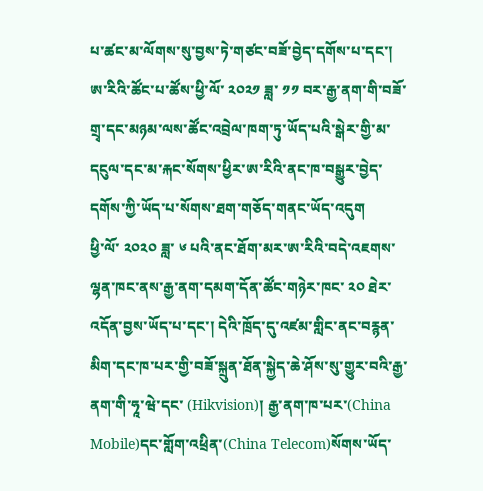པ་ཚང་མ་ལོགས་སུ་བྱས་ཏེ་གཙང་བཟོ་བྱེད་དགོས་པ་དང་། ཨ་རིའི་ཚོང་པ་ཚོས་ཕྱི་ལོ་ ༢༠༢༡ ཟླ་ ༡༡ བར་རྒྱ་ནག་གི་བཟོ་གྲྭ་དང་མཉམ་ལས་ཚོང་འབྲེལ་ཁག་ཏུ་ཡོད་པའི་སྒེར་གྱི་མ་དངུལ་དང་མ་རྐང་སོགས་ཕྱིར་ཨ་རིའི་ནང་ཁ་བསྒྱུར་བྱེད་དགོས་ཀྱི་ཡོད་པ་སོགས་ཐག་གཅོད་གནང་ཡོད་འདུག
ཕྱི་ལོ་ ༢༠༢༠ ཟླ་ ༦ པའི་ནང་ཐོག་མར་ཨ་རིའི་བདེ་འཇགས་ལྷན་ཁང་ནས་རྒྱ་ནག་དམག་དོན་ཚོང་གཉེར་ཁང་ ༢༠ ཐེར་འདོན་བྱས་ཡོད་པ་དང་། དེའི་ཁྲོད་དུ་འཛམ་གླིང་ནང་བརྙན་མིག་དང་ཁ་པར་གྱི་བཟོ་སྐྲུན་ཐོན་སྐྱེད་ཆེ་ཤོས་སུ་གྱུར་བའི་རྒྱ་ནག་གི་ཧཱ་ཝེ་དང་ (Hikvision)། རྒྱ་ནག་ཁ་པར་(China Mobile)དང་གློག་འཕྲིན་(China Telecom)སོགས་ཡོད་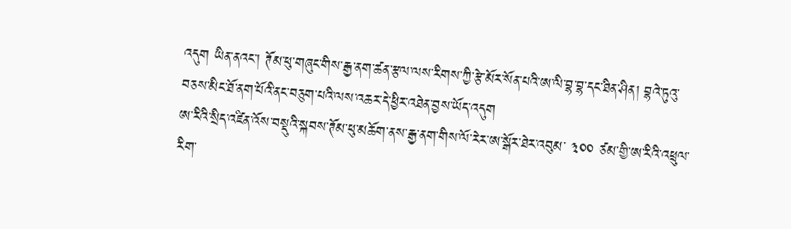འདུག ཡིན་ནའང་། ཊོམ་ཕུ་གཞུང་གིས་རྒྱ་ནག་ཚན་རྩལ་ལས་རིགས་ཀྱི་རྩེ་མོར་སོན་པའི་ཨ་ལི་བྷ་བྷ་དང་ཐིན་ཤིན། བྷའེ་ཏུའུ་བཅས་མིང་ཐོ་ནག་པོའི་ནང་བཅུག་པའི་ལས་འཆར་དེ་ཕྱིར་འཐེན་བྱས་ཡོད་འདུག
ཨ་རིའི་སྲིད་འཛིན་འོས་བསྡུའི་སྐབས་ཊོམ་ཕུ་མཆོག་ནས་རྒྱ་ནག་གིས་ལོ་རེར་ཨ་སྒོར་ཐེར་འབུམ་ ༣༠༠ ཙམ་གྱི་ཨ་རིའི་འཕྲུལ་རིག་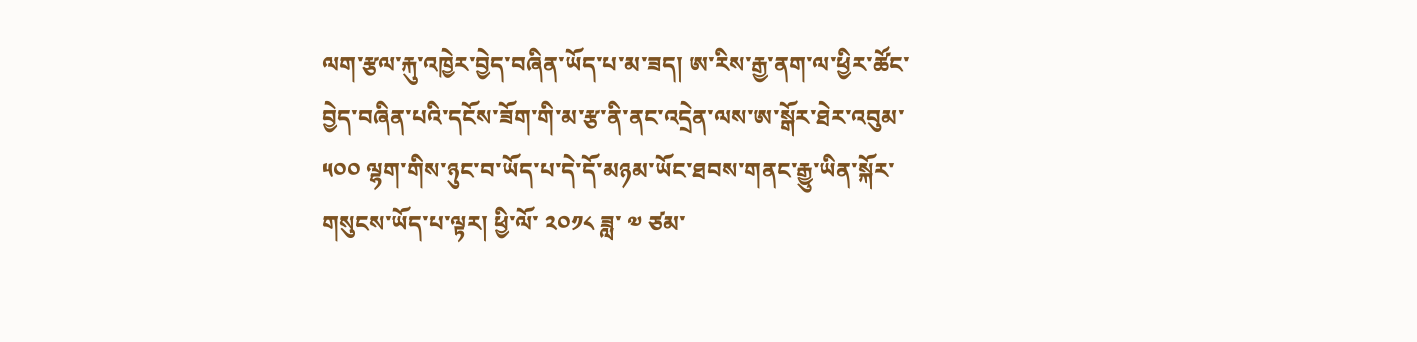ལག་རྩལ་རྐུ་འཁྱེར་བྱེད་བཞིན་ཡོད་པ་མ་ཟད། ཨ་རིས་རྒྱ་ནག་ལ་ཕྱིར་ཚོང་བྱེད་བཞིན་པའི་དངོས་ཟོག་གི་མ་རྩ་ནི་ནང་འདྲེན་ལས་ཨ་སྒོར་ཐེར་འབུམ་ ༥༠༠ ལྷག་གིས་ཉུང་བ་ཡོད་པ་དེ་དོ་མཉམ་ཡོང་ཐབས་གནང་རྒྱུ་ཡིན་སྐོར་གསུངས་ཡོད་པ་ལྟར། ཕྱི་ལོ་ ༢༠༡༨ ཟླ་ ༧ ཙམ་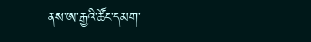ནས་ཨ་རྒྱའི་ཚོང་དམག་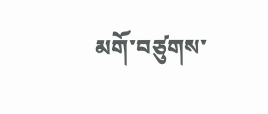མགོ་བཙུགས་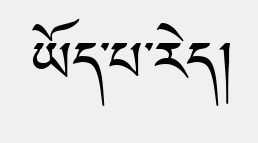ཡོད་པ་རེད།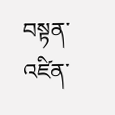བསྟན་འཛིན་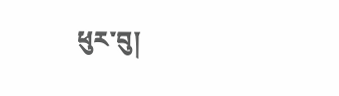ཕུར་བུ།